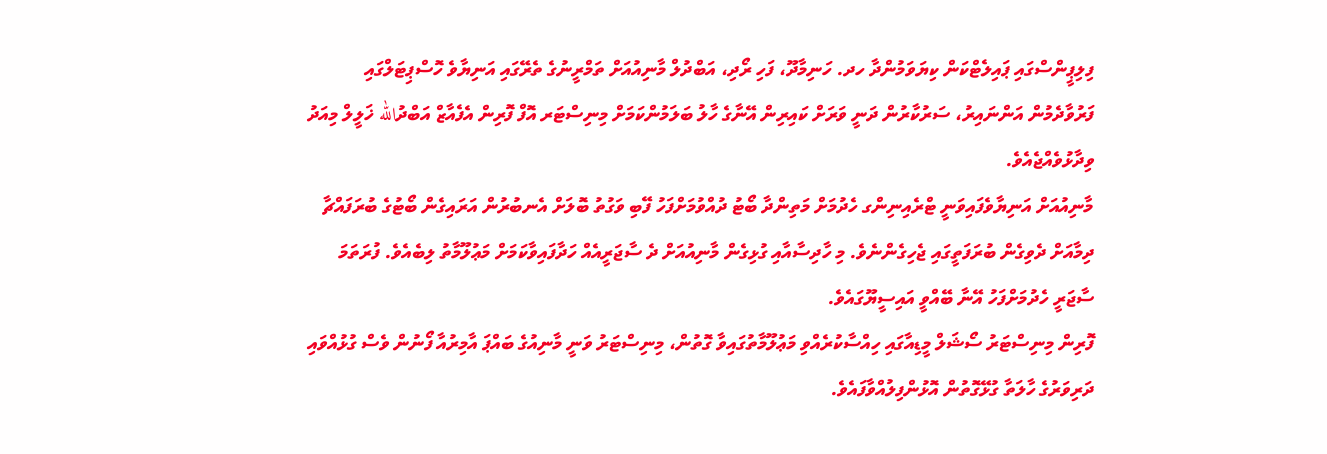ފިލިޕީންސްގައި ޕައިލެޓްކަން ކިޔަވަމުންދާ ހދ. ހަނިމާދޫ، ފަހި ރޯދި، އަބްދުލް މާނިއުއަށް ތަމްރީނުގެ ތެރޭގައި އަނިޔާވެ ހޮސްޕިޓަލްގައި ފަރުވާދެމުން އަންނައިރު، ސަރުކާރުން ދަނީ ވަރަށް ކައިރިން އޭނާގެ ހާލު ބަލަމުންކަމަށް މިނިސްޓަރ އޮފް ފޮރިން އެފެއާޒް އަބްދުالله ޚަލީލް މިއަދު ވިދާޅުވެއްޖެއެވެ.
މާނިއުއަށް އަނިޔާވެފައިވަނީ ޓްރެއިނިންގ ހެދުމަށް މަތިންދާ ބޯޓު ދުއްވުމަށްފަހު ފޭބި ވަގުތު ބޮލަށް އެނބުރުން އަރައިގެން ބޯޓުގެ ބުރަފައްޗާ ދިމާއަށް ދެވިގެން ބުރަފަތީގައި ޖެހިގެންނެވެ. މި ހާދިސާއާއި ގުޅިގެން މާނިއުއަށް ދެ ސާޖަރީއެއް ހަދާފައިވާކަމަށް މަޢުލޫމާތު ލިބެއެވެ. ފުރަތަމަ ސާޖަރީ ހެދުމަށްފަހު އޭނާ ބޭއްވީ އައިސީޔޫގައެވެ.
ފޮރިން މިނިސްޓަރު ސޯޝަލް މީޑިއާގައި ހިއްސާކުރެއްވި މަޢުލޫމާތުގައިވާ ގޮތުން، މިނިސްޓަރު ވަނީ މާނިއުގެ ބައްޕަ އާމިރުއާ ފޯނުން ވެސް ގުޅުއްވައި ދަރިވަރުގެ ހާލަތާ ގުޅޭގޮތުން އޮޅުންފިލުއްވާފައެވެ.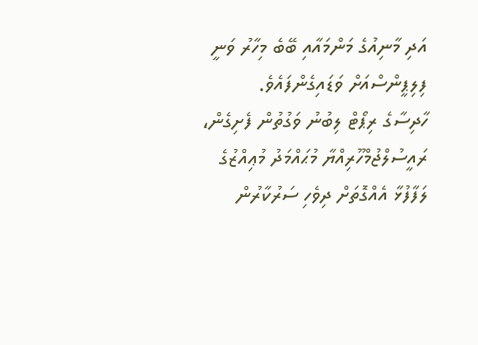އަދި މާނިއުގެ މަންމައާއި ބޭބެ މިހާރު ވަނީ ފިލިޕީންސްއަށް ވަޑައިގެންފައެވެ.
ހާދިސާގެ ރިޕޯޓް ލިބުނު ވަގުތުން ފެށިގެން، ރައީސުލްޖުމްހޫރިއްޔާ މުޙައްމަދު މުޢިއްޒުގެ ލަފާފުޅާ އެއްގޮތަށް ދިވެހި ސަރުކާރުން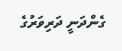ގެންދަނީ ދަރިވަރުގެ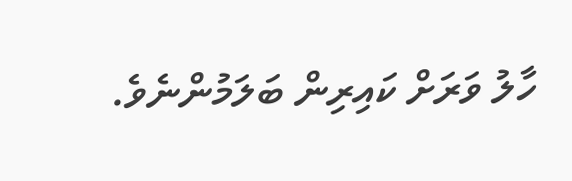ހާލު ވަރަށް ކައިރިން ބަލަމުންނެވެ.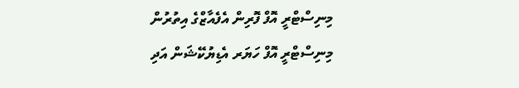މިނިސްޓްރީ އޮފް ފޮރިން އެފެއާޒްގެ އިތުރުން މިނިސްޓްރީ އޮފް ހަޔަރ އެޑިޔުކޭޝަން އަދި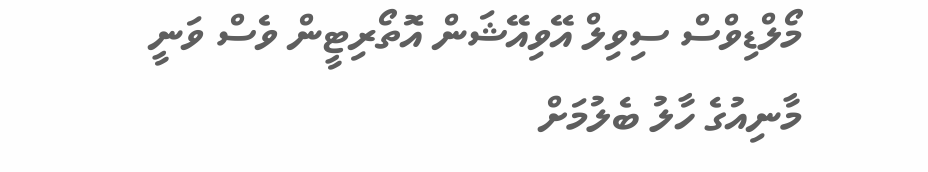މޯލްޑިވްސް ސިވިލް އޭވިއޭޝަން އޮތޯރިޓީން ވެސް ވަނީ މާނިއުގެ ހާލު ބެލުމަށް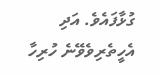ގުޅާފައެވެ. އަދި އެހީތެރިވެވޭނެ ހުރިހާ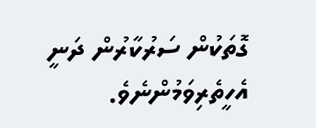ގޮތަކުން ސަރުކާރުން ދަނީ އެހީތެރިވަމުންނެވެ.